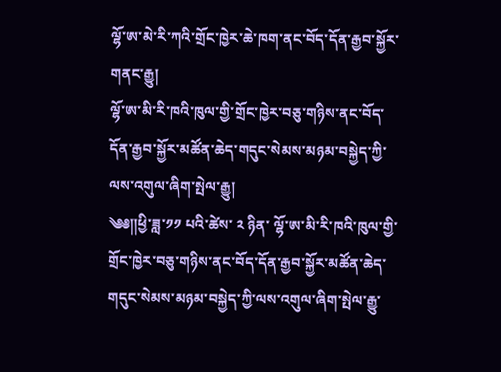ལྷོ་ཨ་མེ་རི་ཀའི་གྲོང་ཁྱེར་ཆེ་ཁག་ནང་བོད་དོན་རྒྱབ་སྐྱོར་གནང་རྒྱུ།
ལྷོ་ཨ་མི་རི་ཁའི་ཁུལ་གྱི་གྲོང་ཁྱེར་བཅུ་གཉིས་ནང་བོད་དོན་རྒྱབ་སྐྱོར་མཚོན་ཆེད་གདུང་སེམས་མཉམ་བསྐྱེད་ཀྱི་ལས་འགུལ་ཞིག་སྤེལ་རྒྱུ།
༄༅༎ཕྱི་ཟླ་༡༡ པའི་ཚེས་ ༢ ཉིན་ ལྷོ་ཨ་མི་རི་ཁའི་ཁུལ་གྱི་གྲོང་ཁྱེར་བཅུ་གཉིས་ནང་བོད་དོན་རྒྱབ་སྐྱོར་མཚོན་ཆེད་ གདུང་སེམས་མཉམ་བསྐྱེད་ཀྱི་ལས་འགུལ་ཞིག་སྤེལ་རྒྱུ་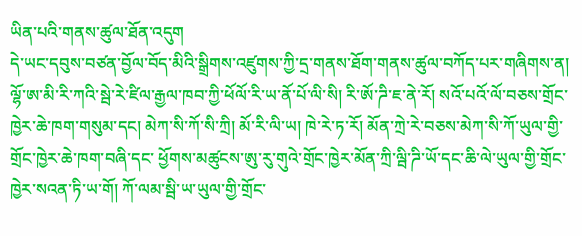ཡིན་པའི་གནས་ཚུལ་ཐོན་འདུག
དེ་ཡང་དབུས་བཙན་བྱོལ་བོད་མིའི་སྒྲིགས་འཛུགས་ཀྱི་དྲ་གནས་ཐོག་གནས་ཚུལ་བཀོད་པར་གཞིགས་ན། ལྷོ་ཨ་མི་རི་ཀའི་སྦེ་རེ་ཛིལ་རྒྱལ་ཁབ་ཀྱི་ཕོལོ་རི་ཡ་ནོ་པོ་ལི་སི། རི་ཨོ་ཌི་ཇ་ནེ་རོ། སའོ་པའོ་ལོ་བཅས་གྲོང་ཁྱེར་ཆེ་ཁག་གསུམ་དང། མེཀ་སི་ཀོ་སི་ཀྲི། མོ་རི་ལི་ཡ། ཁེ་རེ་ཏ་རོ། མོན་ཀྲེ་རེ་བཅས་མེཀ་སི་ཀོ་ཡུལ་གྱི་གྲོང་ཁྱེར་ཆེ་ཁག་བཞི་དང་ ཕྱོགས་མཚུངས་ཨུ་རུ་གུའེ་གྲོང་ཁྱེར་མོན་ཀྲི་ལྦི་ཌི་ཡོ་དང་ཆི་ལེ་ཡུལ་གྱི་གྲོང་ཁྱེར་སའན་ཏི་ཡ་གོ། ཀོ་ལམ་སྦི་ཡ་ཡུལ་གྱི་གྲོང་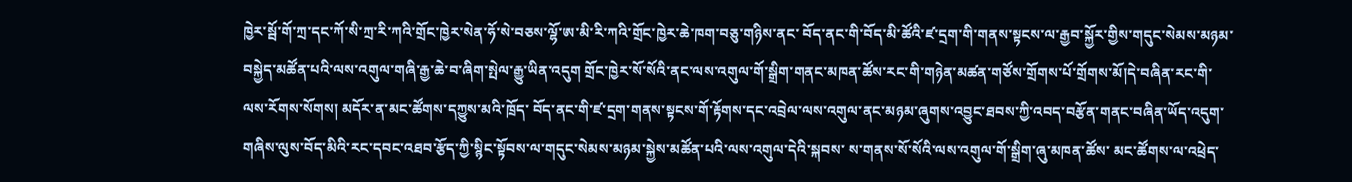ཁྱེར་སྦོ་གོ་ཀྲ་དང་ཀོ་སི་ཀྲ་རི་ཀའི་གྲོང་ཁྱེར་སེན་ཧོ་སེ་བཅས་ལྷོ་ཨ་མི་རི་ཀའི་གྲོང་ཁྱེར་ཆེ་ཁག་བཅུ་གཉིས་ནང་ བོད་ནང་གི་བོད་མི་ཚོའི་ཛ་དྲག་གི་གནས་སྟངས་ལ་རྒྱབ་སྐྱོར་གྱིས་གདུང་སེམས་མཉམ་བསྐྱེད་མཚོན་པའི་ལས་འགུལ་གཞི་རྒྱ་ཆེ་བ་ཞིག་སྤེལ་རྒྱུ་ཡིན་འདུག གྲོང་ཁྱེར་སོ་སོའི་ནང་ལས་འགུལ་གོ་སྒྲིག་གནང་མཁན་ཚོས་རང་གི་གཉེན་མཚན་གཙོས་གྲོགས་པོ་གྲོགས་མོ།དེ་བཞིན་རང་གི་ལས་རོགས་སོགས། མདོར་ན་མང་ཚོགས་དཀྱུས་མའི་ཁྲོད་ བོད་ནང་གི་ཛ་དྲག་གནས་སྟངས་གོ་རྟོགས་དང་འབྲེལ་ལས་འགུལ་ནང་མཉམ་ཞུགས་འབྱུང་ཐབས་ཀྱི་འབད་བརྩོན་གནང་བཞིན་ཡོད་འདུག་ གཞིས་ལུས་བོད་མིའི་རང་དབང་འཐབ་རྩོད་ཀྱི་སྙིང་སྟོབས་ལ་གདུང་སེམས་མཉམ་སྐྱེས་མཚོན་པའི་ལས་འགུལ་དེའི་སྐབས་ ས་གནས་སོ་སོའི་ལས་འགུལ་གོ་སྒྲིག་ཞུ་མཁན་ཚོས་ མང་ཚོགས་ལ་འཕྲེད་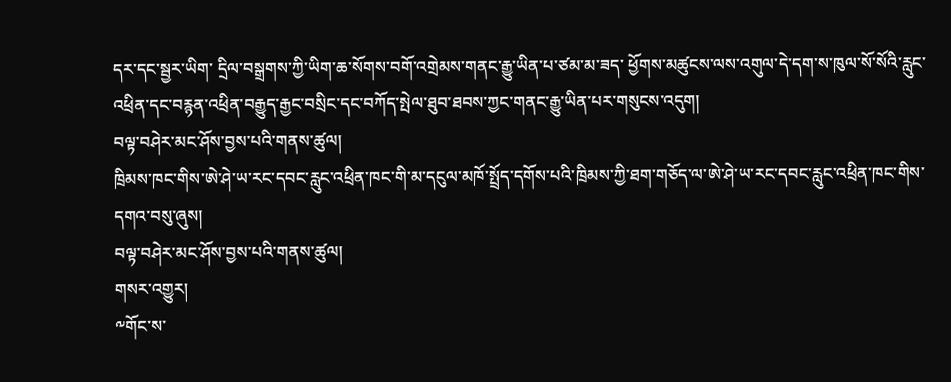དར་དང་སྦྱར་ཡིག་ དྲིལ་བསྒྲགས་ཀྱི་ཡིག་ཆ་སོགས་བགོ་འགྲེམས་གནང་རྒྱུ་ཡིན་པ་ཙམ་མ་ཟད་ ཕྱོགས་མཚུངས་ལས་འགུལ་དེ་དག་ས་ཁུལ་སོ་སོའི་རླུང་འཕྲིན་དང་བརྙན་འཕྲིན་བརྒྱུད་རྒྱང་བསྲིང་དང་བཀོད་སྤེལ་ཐུབ་ཐབས་ཀྱང་གནང་རྒྱུ་ཡིན་པར་གསུངས་འདུག།
བལྟ་བཤེར་མང་ཤོས་བྱས་པའི་གནས་ཚུལ།
ཁྲིམས་ཁང་གིས་ཨེ་ཤེ་ཡ་རང་དབང་རླུང་འཕྲིན་ཁང་གི་མ་དངུལ་མཁོ་སྤྲོད་དགོས་པའི་ཁྲིམས་ཀྱི་ཐག་གཅོད་ལ་ཨེ་ཤེ་ཡ་རང་དབང་རླུང་འཕྲིན་ཁང་གིས་དགའ་བསུ་ཞུས།
བལྟ་བཤེར་མང་ཤོས་བྱས་པའི་གནས་ཚུལ།
གསར་འགྱུར།
༸གོང་ས་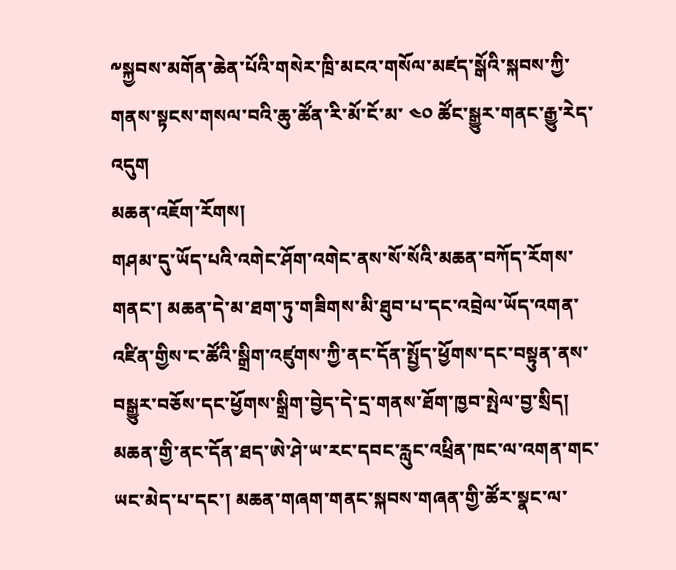༸སྐྱབས་མགོན་ཆེན་པོའི་གསེར་ཁྲི་མངའ་གསོལ་མཛད་སྒོའི་སྐབས་ཀྱི་གནས་སྟངས་གསལ་བའི་ཆུ་ཚོན་རི་མོ་ངོ་མ་ ༤༠ ཚོང་སྒྱུར་གནང་རྒྱུ་རེད་འདུག
མཆན་འཇོག་རོགས།
གཤམ་དུ་ཡོད་པའི་འགེང་ཤོག་འགེང་ནས་སོ་སོའི་མཆན་བཀོད་རོགས་གནང་། མཆན་དེ་མ་ཐག་ཏུ་གཟིགས་མི་ཐུབ་པ་དང་འབྲེལ་ཡོད་འགན་འཛིན་གྱིས་ང་ཚོའི་སྒྲིག་འཛུགས་ཀྱི་ནང་དོན་སྤྱོད་ཕྱོགས་དང་བསྟུན་ནས་བསྒྱུར་བཅོས་དང་ཕྱོགས་སྒྲིག་བྱེད་དེ་དྲ་གནས་ཐོག་ཁྱབ་སྤེལ་བྱ་སྲིད། མཆན་གྱི་ནང་དོན་ཐད་ཨེ་ཤེ་ཡ་རང་དབང་རླུང་འཕྲིན་ཁང་ལ་འགན་གང་ཡང་མེད་པ་དང་། མཆན་གཞག་གནང་སྐབས་གཞན་གྱི་ཚོར་སྣང་ལ་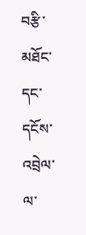བརྩི་མཐོང་དང་དངོས་འབྲེལ་ལ་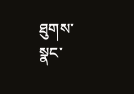ཐུགས་སྣང་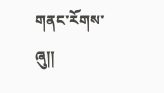གནང་རོགས་ཞུ༎